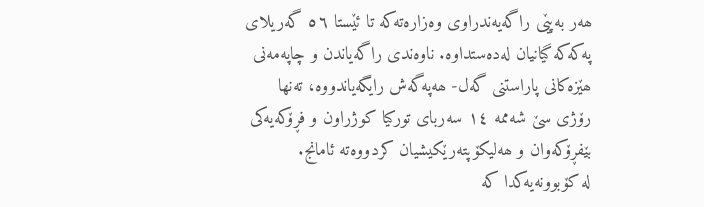ھەر بەپێی راگەیەندراوی وەزارەتەکە تا ئێستا ٥٦ گەریلای پەکەکە گیانیان لەدەستداوە. ناوەندی راگەیاندن و چاپەمەنی ھێزەکانی پاراستنی گەل- ھەپەگەش رایگەیاندووە، تەنھا رۆژی سێ شەممە ١٤ سەربای تورکیا کوژراون و فڕۆکەیەکی بێفڕۆکەوان و ھەلیکۆپتەرێکیشیان کردووەتە ئامانج.
لە کۆبوونەیەکدا کە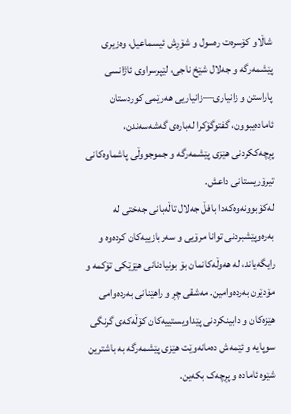شاڵاو کۆسرەت رەسول و شۆڕش ئیسماعیل، وەزیری پێشمەرگە و جەلال شێخ ناجی، لێپرسراوی ئاژانسی پاراستن و زانیاری—زانیاریی ھەرێمی کوردستان ئامادەیبوون، گفتوگۆکرا لەبارەی گەشەسەندن، پڕچەککردنی ھێزی پێشمەرگە و جموجووڵی پاشماوەکانی تیرۆریستانی داعش.
لەکۆبوونەوەکەدا بافڵ جەلال تاڵەبانی جەختی لە بەرەوپێشبردنی توانا مرۆیی و سەربازییەکان کردەوە و رایگەیاند، لە ھەوڵەکانمان بۆ بونیادنانی ھێزێکی تۆکمە و مۆدێرن بەردەوامین. مەشقی چڕ و راھێنانی بەردەوامی ھێزەکان و دابینکردنی پێداویستییەکان کۆڵەکەی گرنگی سوپایە و ئێمەش دەمانەوێت ھێزی پێشمەرگە بە باشترین شێوە ئامادە و پڕچەک بکەین.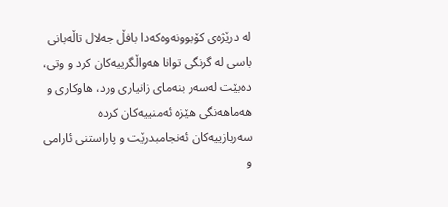لە درێژەی کۆبوونەوەکەدا بافڵ جەلال تاڵەبانی باسی لە گرنگی توانا ھەواڵگرییەکان کرد و وتی، دەبێت لەسەر بنەمای زانیاری ورد، ھاوکاری و ھەماھەنگی ھێزە ئەمنییەکان کردە سەربازییەکان ئەنجامبدرێت و پاراستنی ئارامی و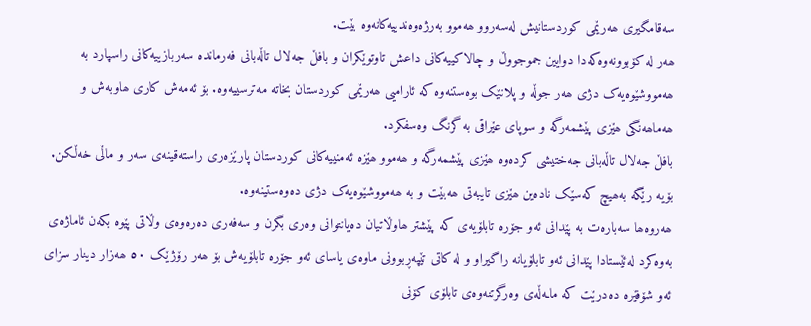سەقامگیری ھەرێمی کوردستانیش لەسەروو ھەموو بەرژەوەندییەکانەوە بێت.
ھەر لە کۆبوونەوەکەدا دوایین جموجووڵ و چالاکییەکانی داعش تاوتوێکران و بافڵ جەلال تاڵەبانی فەرماندە سەربازییەکانی راسپارد بە ھەمووشێوەیەک دژی ھەر جوڵە و پلانێک بوەستنەوە کە ئارامیی ھەرێمی کوردستان بخاتە مەترسییەوە. بۆ ئەمەش کاری ھاوبەش و ھەماھەنگی ھێزی پێشمەرگە و سوپای عێراقی بە گرنگ وەسفکرد.
بافڵ جەلال تاڵەبانی جەختیشی کردەوە ھێزی پێشمەرگە و ھەموو ھێزە ئەمنییەکانی کوردستان پارێزەری راستەقینەی سەر و ماڵی خەڵکن. بۆیە رێگە بەھیچ کەسێک نادەین ھێزی تایبەتی ھەبێت و بە ھەمووشێوەیەک دژی دەوەستینەوە.
ھەروەھا سەبارەت بە پێدانی ئەو جۆرە تابلۆیەی کە پێشتر ھاوڵاتیان دەیانتوانی وەری بگرن و سەفەری دەرەوەی وڵاتی پێوە بکەن ئاماژەی بەوەکرد لەئێستادا پێدانی ئەو تابلۆیانە راگیراو و لە کاتی تێپەڕبوونی ماوەی یاسای ئەو جۆرە تابلۆیەش بۆ ھەر رۆژێک ٥٠ ھەزار دینار سزای ئەو شۆفێرە دەدرێت کە ماـەڵەی وەرگرتنەوەی تابلۆی کۆنی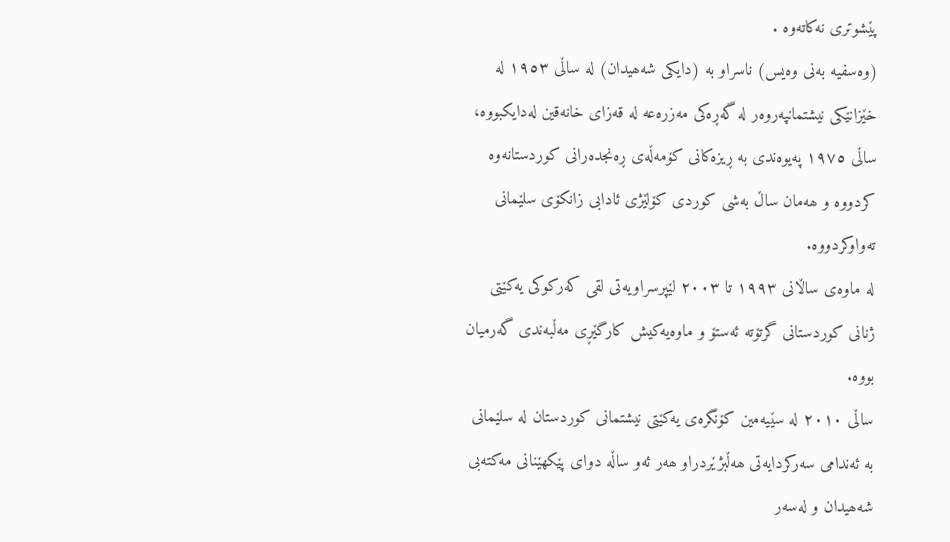پێشوتری نەکاتەوە .
(وەسفیە بەنی وەیس) ناسراو بە (دایکی شەھیدان) لە ساڵی ١٩٥٣ لە خێزانێکی نیشتمانپەروەر لە گەڕەکی مەزرەعە لە قەزای خانەقین لەدایکبووە، ساڵی ١٩٧٥ پەیوەندی بە ڕیزەکانی کۆمەڵەی ڕەنجدەرانی کوردستانەوە کردووە و ھەمان ساڵ بەشی کوردی کۆلێژی ئادابی زانکۆی سلێمانی تەواوکردووە.
لە ماوەی ساڵانی ١٩٩٣ تا ٢٠٠٣ لێپرسراویەتی لقی کەرکوکی یەکێتی ژنانی کوردستانی گرتۆتە ئەستۆ و ماوەیەکیش کارگێڕی مەڵبەندی گەرمیان بووە.
ساڵی ٢٠١٠ لە سێیەمین کۆنگرەی یەکێتی نیشتمانی کوردستان لە سلێمانی بە ئەندامی سەرکردایەتی ھەڵبژێردراو ھەر ئەو ساڵە دوای پێکھێنانی مەکتەبی شەھیدان و لەسەر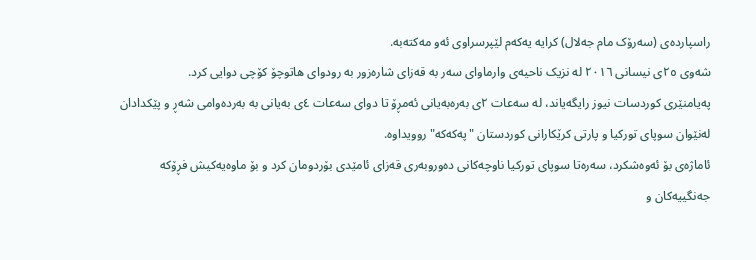راسپاردەی (سەرۆک مام جەلال) کرایە یەکەم لێپرسراوی ئەو مەکتەبە.
شەوی ٢٥ی نیسانی ٢٠١٦ لە نزیک ناحیەی وارماوای سەر بە قەزای شارەزور بە رودوای ھاتوچۆ کۆچی دوایی کرد.
پەیامنێری کوردسات نیوز رایگەیاند، لە سەعات ٢ی بەرەبەیانی ئەمڕۆ تا دوای سەعات ٤ی بەیانی بە بەردەوامی شەڕ و پێکدادان لەنێوان سوپای تورکیا و پارتی کرێکارانی کوردستان "پەکەکە" روویداوە.
ئاماژەی بۆ ئەوەشکرد، سەرەتا سوپای تورکیا ناوچەکانی دەوروبەری قەزای ئامێدی بۆردومان کرد و بۆ ماوەیەکیش فڕۆکە جەنگییەکان و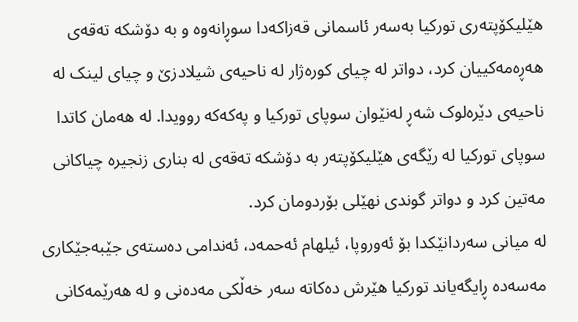ھێلیکۆپتەری تورکیا بەسەر ئاسمانی قەزاکەدا سوڕانەوە و بە دۆشکە تەقەی ھەڕەمەکییان کرد، دواتر لە چیای کورەژار لە ناحیەی شیلادزێ و چیای لینک لە ناحیەی دێرەلوک شەڕ لەنێوان سوپای تورکیا و پەکەکە روویدا. لە ھەمان کاتدا سوپای تورکیا لە رێگەی ھێلیکۆپتەر بە دۆشکە تەقەی لە بناری زنجیرە چیاکانی مەتین کرد و دواتر گوندی نھێلی بۆردومان کرد.
لە میانی سەردانێکدا بۆ ئەوروپا، ئیلھام ئەحمەد، ئەندامی دەستەی جێبەجێکاری مەسەدە ڕایگەیاند تورکیا ھێرش دەکاتە سەر خەڵکی مەدەنی و لە ھەرێمەکانی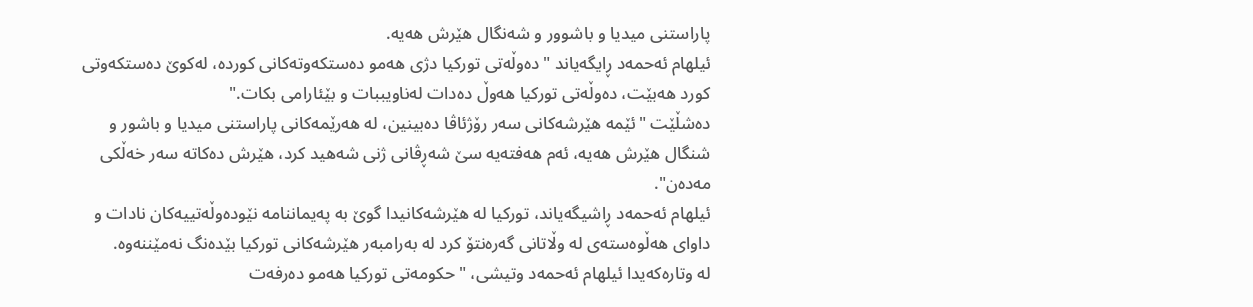پاراستنی میدیا و باشوور و شەنگال ھێرش ھەیە.
ئیلھام ئەحمەد ڕایگەیاند "دەوڵەتی تورکیا دژی ھەمو دەستکەوتەکانی کوردە، لەکوێ دەستکەوتی کورد ھەبێت، دەوڵەتی تورکیا ھەوڵ دەدات لەناویببات و بێئارامی بکات."
دەشڵێت "ئێمە ھێرشەکانی سەر رۆژئاڤا دەبینین، لە ھەرێمەکانی پاراستنی میدیا و باشور و شنگال ھێرش ھەیە، ئەم ھەفتەیە سێ شەڕڤانی ژنی شەھید کرد، ھێرش دەکاتە سەر خەڵکی مەدەن".
ئیلھام ئەحمەد ڕاشیگەیاند، تورکیا لە ھێرشەکانیدا گوێ بە پەیماننامە نێودەوڵەتییەکان نادات و داوای ھەڵوەستەی لە وڵاتانی گەرەنتۆ کرد لە بەرامبەر ھێرشەکانی تورکیا بێدەنگ نەمێننەوە.
لە وتارەکەیدا ئیلھام ئەحمەد وتیشی، "حکومەتی تورکیا ھەمو دەرفەت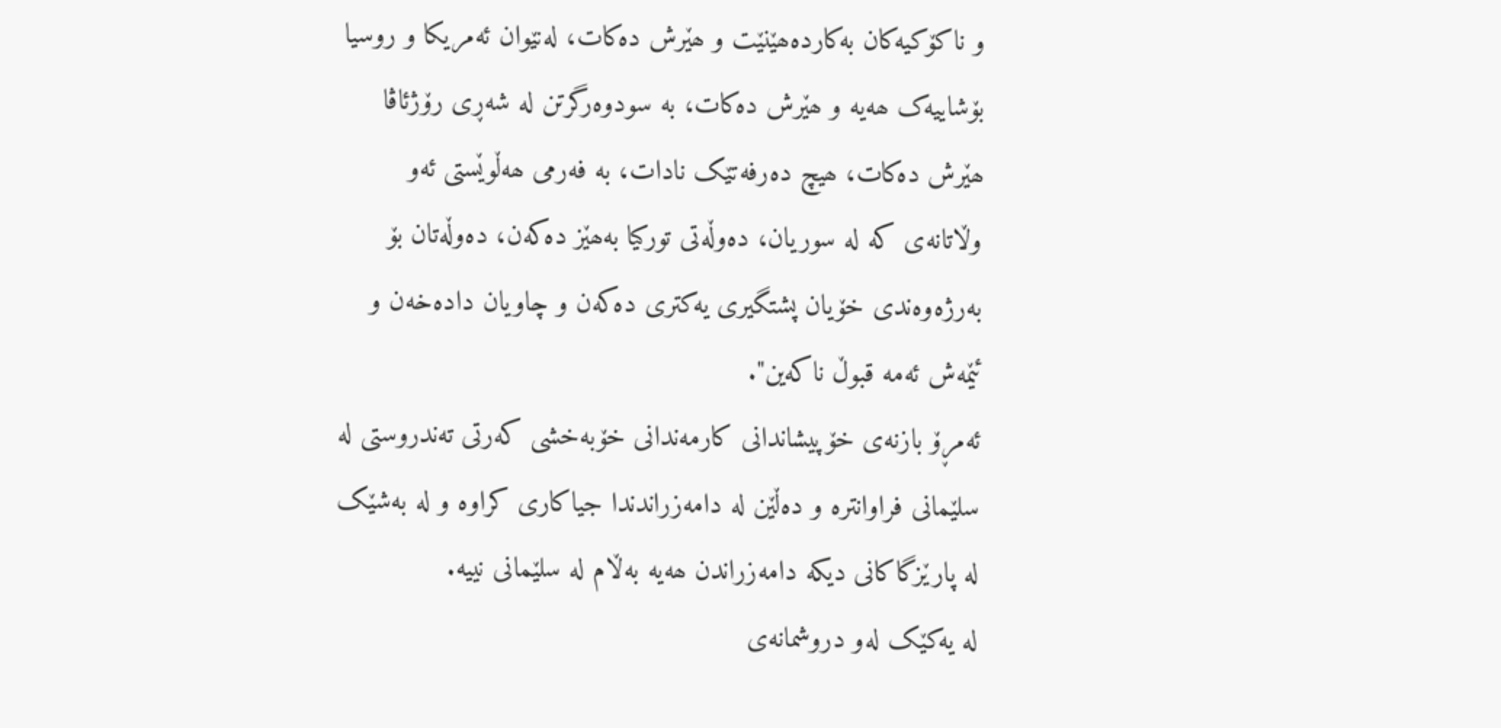و ناکۆکیەکان بەکاردەھێنێت و ھێرش دەکات، لەنێوان ئەمریکا و روسیا بۆشاییەک ھەیە و ھێرش دەکات، بە سودوەرگرتن لە شەڕی رۆژئاڤا ھێرش دەکات، ھیچ دەرفەتێک نادات، بە فەرمی ھەڵوێستی ئەو وڵاتانەی کە لە سوریان، دەوڵەتی تورکیا بەھێز دەکەن، دەوڵەتان بۆ بەرژەوەندی خۆیان پشتگیری یەکتری دەکەن و چاویان دادەخەن و ئێمەش ئەمە قبوڵ ناکەین".
ئەمڕۆ بازنەی خۆپیشاندانی کارمەندانی خۆبەخشی کەرتی تەندروستی لە سلێمانی فراوانترە و دەڵێن لە دامەزراندندا جیاکاری کراوە و لە بەشێک لە پارێزگاکانی دیکە دامەزراندن ھەیە بەڵام لە سلێمانی نییە.
لە یەکێک لەو دروشمانەی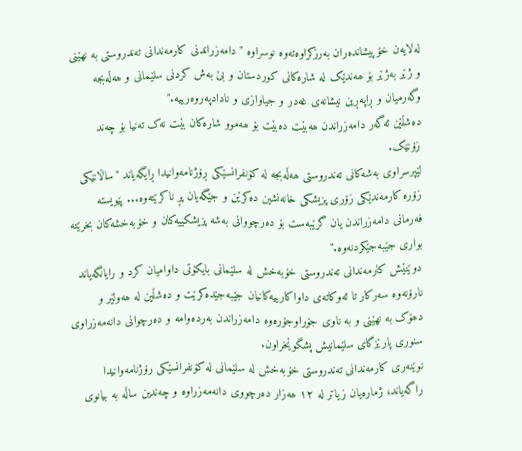لەلایەن خۆپیشاندەران بەرزکراوەتەوە نوسراوە "دامەزراندنی کارمەندانی تەندروستی بە نھێنی و ژێر بەژێر بۆ ھەندێک لە شارەکانی کوردستان و بێ بەش کردنی سلێمانی و ھەڵەبجە وگەرمیان و ڕاپەڕین نیشانەی غەدر و جیاوازی و نادادپەروەرییە."
دەشڵێن ئەگەر دامەزراندن ھەبێت دەبێت بۆ ھەموو شارەکان بێت نەک تەنیا بۆ چەند زۆنێک.
لێپرسراوی بەشەکانی تەندروستی ھەڵەبجە لە کۆنفرانسێکی ڕۆژنامەوانیدا ڕایگەیاند "ساڵانێکی زۆرە کارمەندێکی زۆری پزیشکی خانەنشین دەکرێن و جێگەیان پڕ ناکرێتەوە... پێویستە فەرمانی دامەزراندن یان گرێبەست بۆ دەرچووانی بەشە پزیشکییەکان و خۆبەخشەکان بخرێتە بواری جێبەجێکردنەوە."
دوێنێش کارمەندانی تەندروستی خۆبەخش لە سلێمانی بایکۆتی داوامیان کرد و رایانگەیاند نارۆنەوە سەرکار تا ئەوکاتەی داواکارییەکانیان جێبەجێدەکرێت و دەشڵین لە ھەولێر و دھۆک بە نھێنی و بە ناوی جۆراوجۆرەوە دامەزراندن بەردەوامە و دەرچوانی دانەمەزراوی سنوری پارێزگای سلێمانیش پشگوێخراون.
نوێنەری کارمەندانی تەندروستی خۆبەخش لە سلێمانی لە کۆنفرانسێکی رۆژنامەوانیدا راگەیاند، ژمارەیان زیاتر لە ١٢ ھەزار دەرچووی دانەمەزراوە و چەندین ساڵە بە بیانوی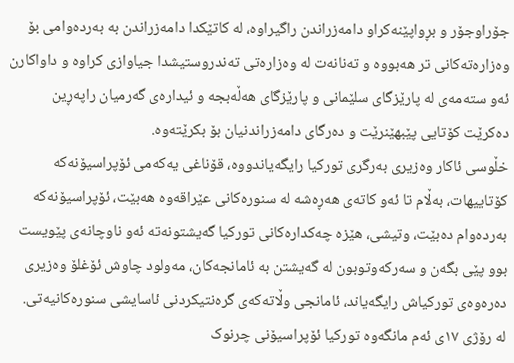جۆراوجۆر و بڕواپێنەکراو دامەزراندن راگیراوە، لە کاتێکدا دامەزراندن بە بەردەوامی بۆ وەزارەتەکانی تر ھەبووە و تەنانەت لە وەزارەتی تەندروستیشدا جیاوازی کراوە و داواکارن ئەو ستەمەی لە پارێزگای سلێمانی و پارێزگای ھەڵەبجە و ئیدارەی گەرمیان راپەڕین دەکرێت کۆتایی پێبھێنرێت و دەرگای دامەزراندنیان بۆ بکرێتەوە.
خڵوسی ئاکار وەزیری بەرگری تورکیا رایگەیاندووە، قۆناغی یەکەمی ئۆپراسیۆنەکە کۆتاییھات، بەڵام تا ئەو کاتەی ھەڕەشە لە سنورەکانی عێراقەوە ھەبێت، ئۆپراسیۆنەکە بەردەوام دەبێت، وتیشی، ھێزە چەکدارەکانی تورکیا گەیشتونەتە ئەو ناوچانەی پێویست بوو پێی بگەن و سەرکەوتوبون لە گەیشتن بە ئامانجەکان، مەولود چاوش ئۆغلۆ وەزیری دەرەوەی تورکیاش رایگەیاند، ئامانجی وڵاتەکەی گرەنتیکردنی ئاسایشی سنورەکانیەتی.
لە رۆژی ١٧ی ئەم مانگەوە تورکیا ئۆپراسیۆنی چرنوک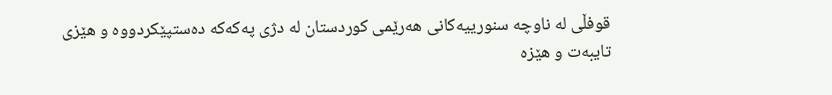قوفڵی لە ناوچە سنورییەکانی ھەرێمی کوردستان لە دژی پەکەکە دەستپێکردووە و ھێزی تایبەت و ھێزە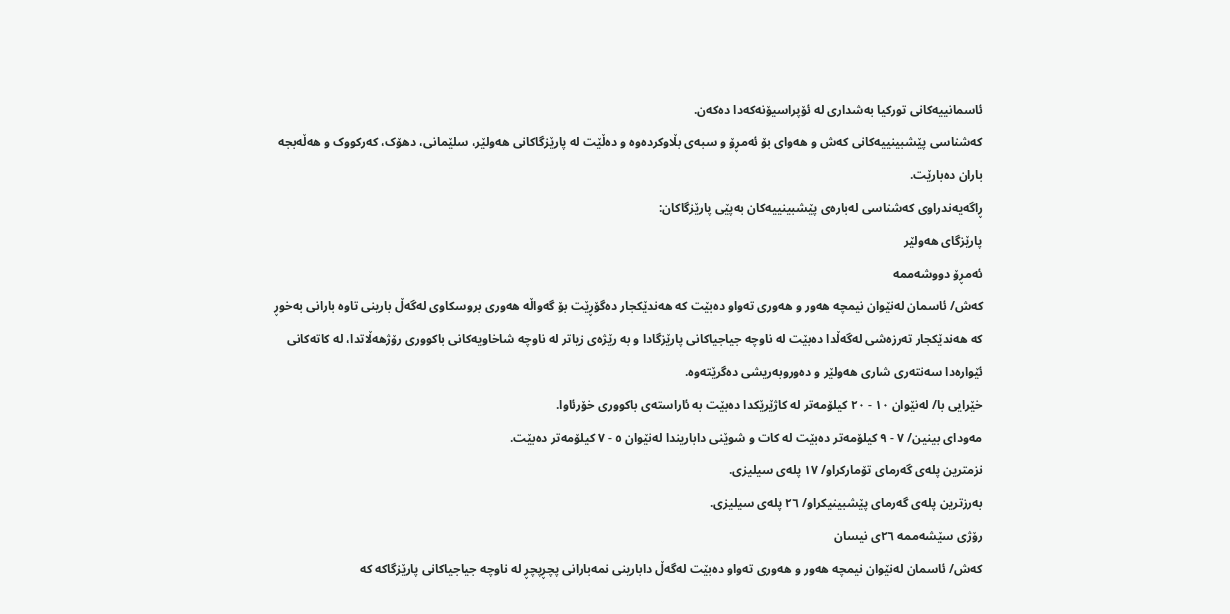ئاسمانییەکانی تورکیا بەشداری لە ئۆپراسیۆنەکەدا دەکەن.
کەشناسی پێشبینییەکانی کەش و ھەوای بۆ ئەمڕۆ و سبەی بڵاوکردەوە و دەڵێت لە پارێزگاکانی ھەولێر، سلێمانی، دھۆک، کەرکووک و ھەڵەبجە باران دەبارێت.
ڕاگەیەندراوی کەشناسی لەبارەی پێشبینییەکان بەپێی پارێزگاکان:
پارێزگای ھەولێر
ئەمڕۆ دووشەممە
کەش/ ئاسمان لەنێوان نیمچە ھەور و ھەوری تەواو دەبێت کە ھەندێکجار دەگۆڕێت بۆ گەواڵە ھەوری بروسکاوی لەگەڵ بارینی تاوە بارانی بەخوڕ کە ھەندێکجار تەرزەشی لەگەڵدا دەبێت لە ناوچە جیاجیاکانی پارێزگادا و بە رێژەی زیاتر لە ناوچە شاخاویەکانی باکووری رۆژھەڵاتدا، لە کاتەکانی ئێوارەدا سەنتەری شاری ھەولێر و دەوروبەریشی دەگرێتەوە.
خێرایی با/ لەنێوان ١٠ - ٢٠ کیلۆمەتر لە کاژێرێکدا دەبێت بە ئاراستەی باکووری خۆرئاوا.
مەودای بینین/ ٧ - ٩ کیلۆمەتر دەبێت لە کات و شوێنی داباریندا لەنێوان ٥ - ٧ کیلۆمەتر دەبێت.
نزمترین پلەی گەرمای تۆمارکراو/ ١٧ پلەی سیلیزی.
بەرزترین پلەی گەرمای پێشبینیکراو/ ٢٦ پلەی سیلیزی.
رۆژی سێشەممە ٢٦ی نیسان
کەش/ ئاسمان لەنێوان نیمچە ھەور و ھەوری تەواو دەبێت لەگەڵ دابارینی نمەبارانی پچڕپچڕ لە ناوچە جیاجیاکانی پارێزگاکە کە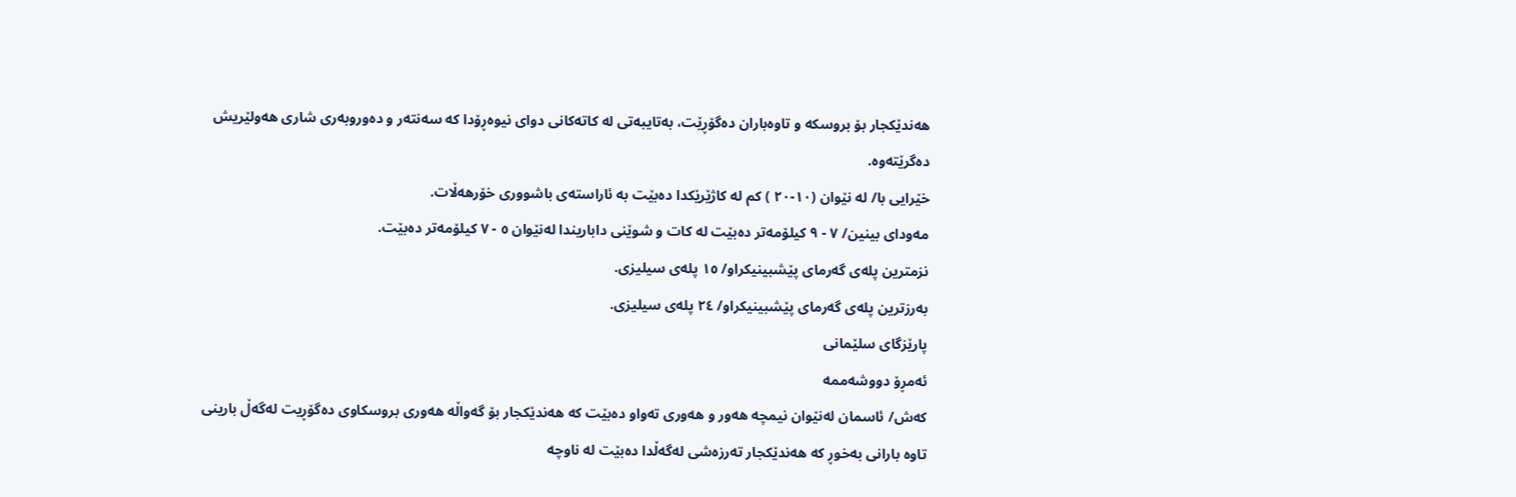ھەندێکجار بۆ بروسکە و تاوەباران دەگۆڕێت، بەتایبەتی لە کاتەکانی دوای نیوەڕۆدا کە سەنتەر و دەوروبەری شاری ھەولێریش دەگرێتەوە.
خێرایی با/ لە نێوان (١٠-٢٠ ) کم لە کاژێرێکدا دەبێت بە ئاراستەی باشووری خۆرھەڵات.
مەودای بینین/ ٧ - ٩ کیلۆمەتر دەبێت لە کات و شوێنی داباریندا لەنێوان ٥ - ٧ کیلۆمەتر دەبێت.
نزمترین پلەی گەرمای پێشبینیکراو/ ١٥ پلەی سیلیزی.
بەرزترین پلەی گەرمای پێشبینیکراو/ ٢٤ پلەی سیلیزی.
پارێزگای سلێمانی
ئەمڕۆ دووشەممە
کەش/ ئاسمان لەنێوان نیمچە ھەور و ھەوری تەواو دەبێت کە ھەندێکجار بۆ گەواڵە ھەوری بروسکاوی دەگۆڕیت لەگەڵ بارینی تاوە بارانی بەخوڕ کە ھەندێکجار تەرزەشی لەگەڵدا دەبێت لە ناوچە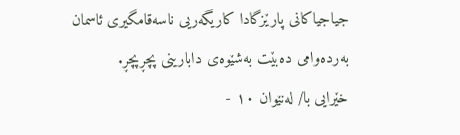جیاجیاکانی پارێزگادا کاریگەریی ناسەقامگیری ئاسمان بەردەوامی دەبێت بەشێوەی دابارینی پچڕپچڕ.
خێرایی با/ لەنێوان ١٠ -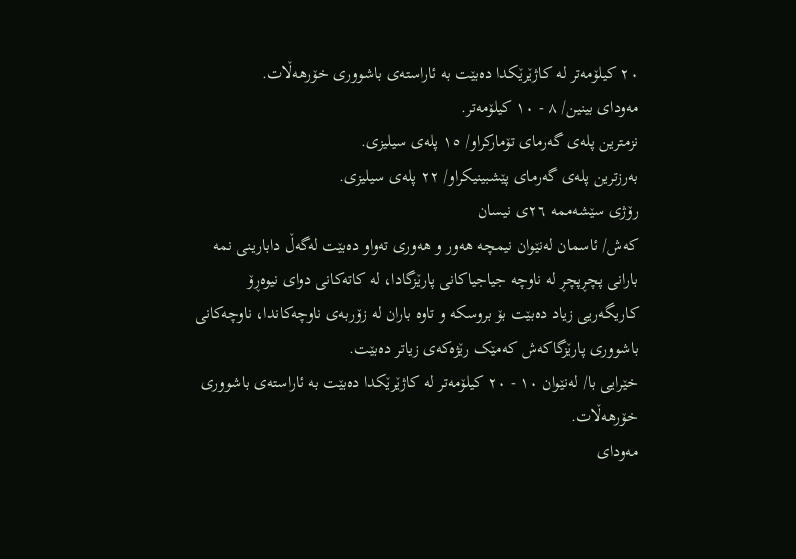٢٠ کیلۆمەتر لە کاژێرێکدا دەبێت بە ئاراستەی باشووری خۆرھەڵات.
مەودای بینین/ ٨ - ١٠ کیلۆمەتر.
نزمترین پلەی گەرمای تۆمارکراو/ ١٥ پلەی سیلیزی.
بەرزترین پلەی گەرمای پێشبینیکراو/ ٢٢ پلەی سیلیزی.
رۆژی سێشەممە ٢٦ی نیسان
کەش/ ئاسمان لەنێوان نیمچە ھەور و ھەوری تەواو دەبێت لەگەڵ دابارینی نمە بارانی پچڕپچڕ لە ناوچە جیاجیاکانی پارێزگادا، لە کاتەکانی دوای نیوەڕۆ کاریگەریی زیاد دەبێت بۆ بروسکە و تاوە باران لە زۆربەی ناوچەکاندا، ناوچەکانی باشووری پارێزگاکەش کەمێک رێژەکەی زیاتر دەبێت.
خێرایی با/ لەنێوان ١٠ - ٢٠ کیلۆمەتر لە کاژێرێکدا دەبێت بە ئاراستەی باشووری خۆرھەڵات.
مەودای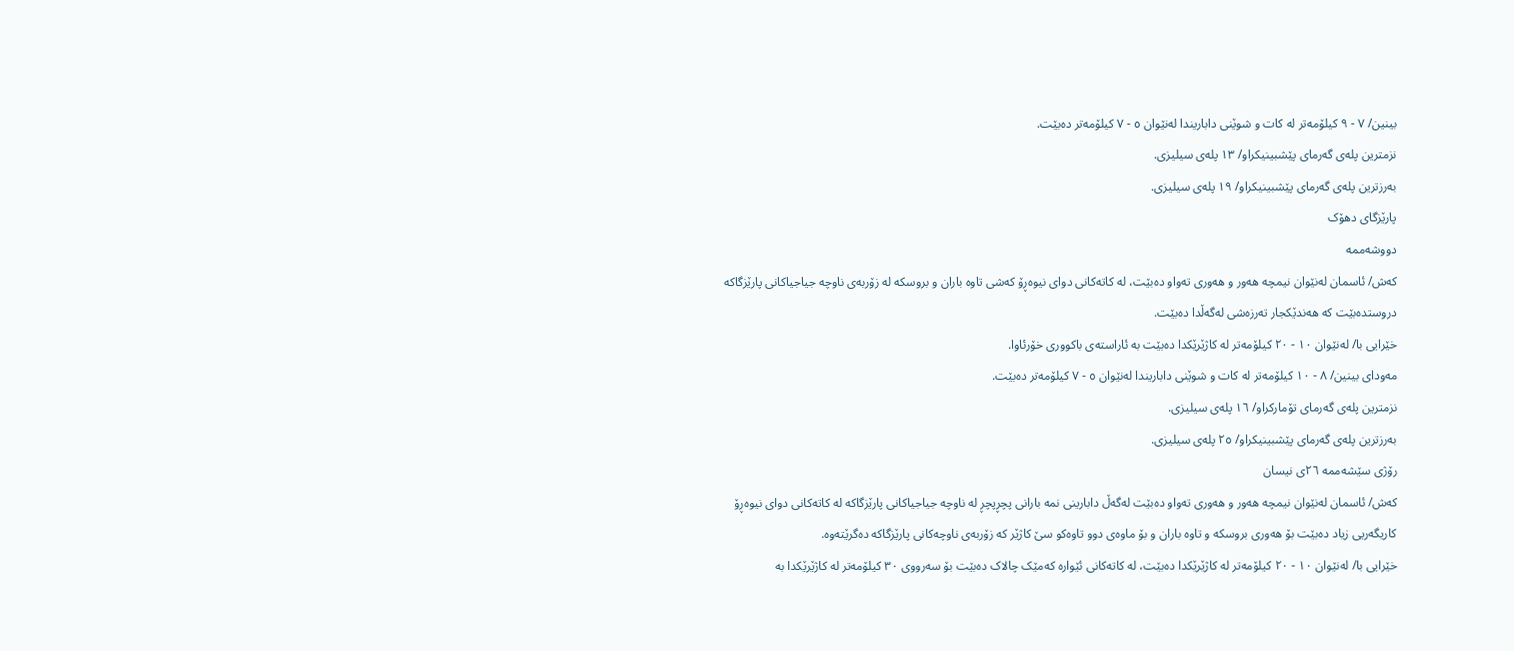بینین/ ٧ - ٩ کیلۆمەتر لە کات و شوێنی داباریندا لەنێوان ٥ - ٧ کیلۆمەتر دەبێت.
نزمترین پلەی گەرمای پێشبینیکراو/ ١٣ پلەی سیلیزی.
بەرزترین پلەی گەرمای پێشبینیکراو/ ١٩ پلەی سیلیزی.
پارێزگای دھۆک
دووشەممە
کەش/ ئاسمان لەنێوان نیمچە ھەور و ھەوری تەواو دەبێت، لە کاتەکانی دوای نیوەڕۆ کەشی تاوە باران و بروسکە لە زۆربەی ناوچە جیاجیاکانی پارێزگاکە دروستدەبێت کە ھەندێکجار تەرزەشی لەگەڵدا دەبێت.
خێرایی با/ لەنێوان ١٠ - ٢٠ کیلۆمەتر لە کاژێرێکدا دەبێت بە ئاراستەی باکووری خۆرئاوا.
مەودای بینین/ ٨ - ١٠ کیلۆمەتر لە کات و شوێنی داباریندا لەنێوان ٥ - ٧ کیلۆمەتر دەبێت.
نزمترین پلەی گەرمای تۆمارکراو/ ١٦ پلەی سیلیزی.
بەرزترین پلەی گەرمای پێشبینیکراو/ ٢٥ پلەی سیلیزی.
رۆژی سێشەممە ٢٦ی نیسان
کەش/ ئاسمان لەنێوان نیمچە ھەور و ھەوری تەواو دەبێت لەگەڵ دابارینی نمە بارانی پچڕپچڕ لە ناوچە جیاجیاکانی پارێزگاکە لە کاتەکانی دوای نیوەڕۆ کاریگەریی زیاد دەبێت بۆ ھەوری بروسکە و تاوە باران و بۆ ماوەی دوو تاوەکو سێ کاژێر کە زۆربەی ناوچەکانی پارێزگاکە دەگرێتەوە.
خێرایی با/ لەنێوان ١٠ - ٢٠ کیلۆمەتر لە کاژێرێکدا دەبێت، لە کاتەکانی ئێوارە کەمێک چالاک دەبێت بۆ سەرووی ٣٠ کیلۆمەتر لە کاژێرێکدا بە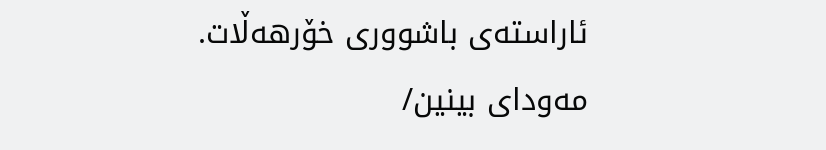ئاراستەی باشووری خۆرھەڵات.
مەودای بینین/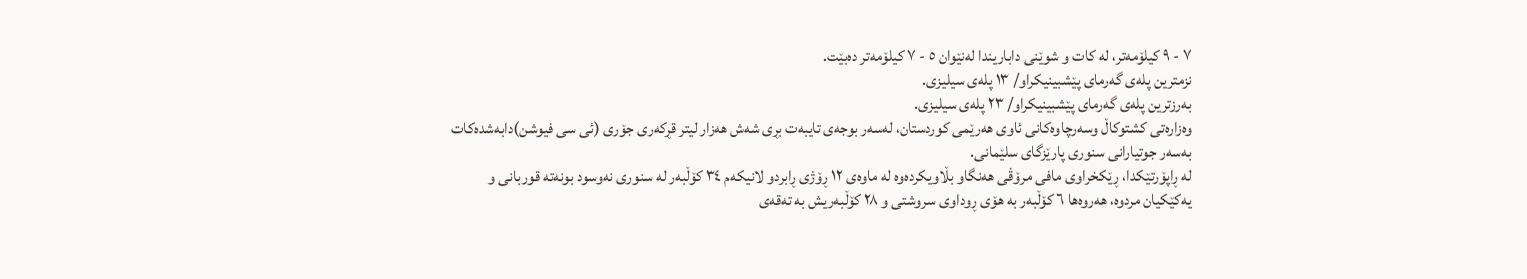٧ - ٩ کیلۆمەتر، لە کات و شوێنی داباریندا لەنێوان ٥ - ٧ کیلۆمەتر دەبێت.
نزمترین پلەی گەرمای پێشبینیکراو/ ١٣ پلەی سیلیزی.
بەرزترین پلەی گەرمای پێشبینیکراو/ ٢٣ پلەی سیلیزی.
وەزارەتی کشتوکاڵ وسەرچاوەکانی ئاوی ھەرێمی کوردستان، لەسەر بوجەی تایبەت بڕی شەش ھەزار لیتر قڕکەری جۆری (ئی سی فیوشن)دابەشدەکات بەسەر جوتیارانی سنوری پارێزگای سلێمانی.
لە ڕاپۆرتێکدا، ڕێکخراوی مافی مرۆڤی ھەنگاو بڵاویکردەوە لە ماوەی ١٢ ڕۆژی ڕابردو لانیکەم ٣٤ کۆڵبەر لە سنوری نەوسود بونەتە قوربانی و یەکێکیان مردوە، ھەروەھا ٦ کۆڵبەر بە ھۆی ڕوداوی سروشتی و ٢٨ کۆڵبەریش بە تەقەی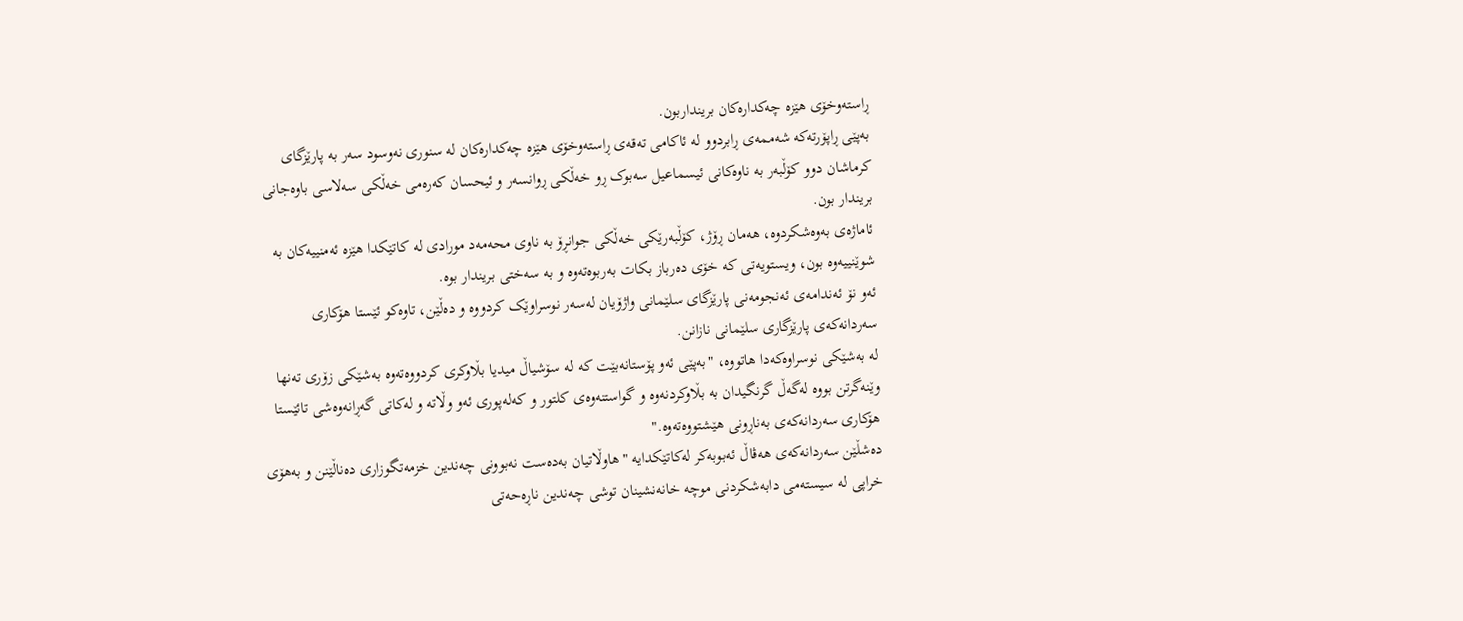ڕاستەوخۆی ھێزە چەکدارەکان برینداربون.
بەپێی ڕاپۆرتەکە شەممەی ڕابردوو لە ئاکامی تەقەی ڕاستەوخۆی ھێزە چەکدارەکان لە سنوری نەوسود سەر بە پارێزگای کرماشان دوو کۆڵبەر بە ناوەکانی ئیسماعیل سەبوک ڕو خەڵکی ڕوانسەر و ئیحسان کەرەمی خەڵکی سەلاسی باوەجانی بریندار بون.
ئاماژەی بەوەشکردوە، ھەمان ڕۆژ، کۆڵبەرێکی خەڵکی جوانڕۆ بە ناوی محەمەد مورادی لە کاتێکدا ھێزە ئەمنییەکان بە شوێنییەوە بون، ویستویەتی کە خۆی دەرباز بکات بەربوەتەوە و بە سەختی بریندار بوە.
ئەو نۆ ئەندامەی ئەنجومەنی پارێزگای سلێمانی واژۆیان لەسەر نوسراوێک کردووە و دەڵێن، تاوەکو ئێستا ھۆکاری سەردانەکەی پارێزگاری سلێمانی نازانن.
لە بەشێکی نوسراوەکەدا ھاتووە، "بەپێی ئەو پۆستانەبێت کە لە سۆشیاڵ میدیا بڵاوکری کردووەتەوە بەشێکی زۆری تەنھا وێنەگرتن بووە لەگەڵ گرنگیدان بە بڵاوکردنەوە و گواستنەوەی کلتور و کەلەپوری ئەو وڵاتە و لەکاتی گەڕانەوەشی تائێستا ھۆکاری سەردانەکەی بەناڕونی ھێشتووەتەوە."
دەشڵێن سەردانەکەی ھەڤاڵ ئەبوبەکر لەکاتێکدایە "ھاوڵاتیان بەدەست نەبوونی چەندین خزمەتگوزاری دەناڵێنن و بەھۆی خراپی لە سیستەمی دابەشکردنی موچە خانەنشینان توشی چەندین ناڕەحەتی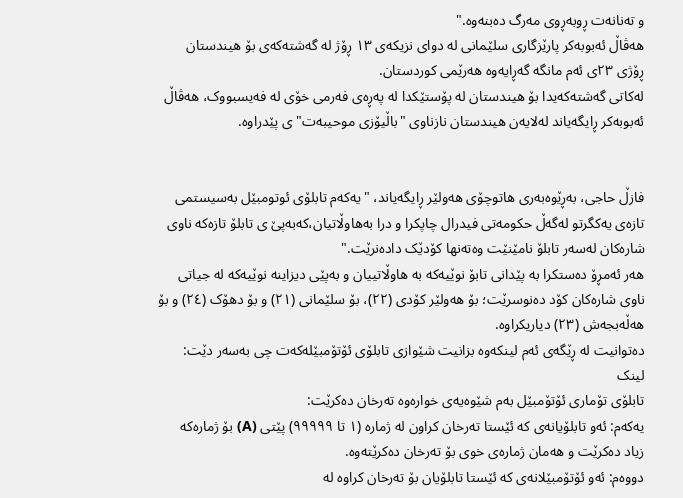و تەنانەت ڕوبەڕوی مەرگ دەبنەوە."
ھەڤاڵ ئەبوبەکر پارێزگاری سلێمانی لە دوای نزیکەی ١٣ ڕۆژ لە گەشتەکەی بۆ ھیندستان ڕۆژی ٢٣ی ئەم مانگە گەڕایەوە ھەرێمی کوردستان.
لەکاتی گەشتەکەیدا بۆ ھیندستان لە پۆستێکدا لە پەڕەی فەرمی خۆی لە فەیسبووک، ھەڤاڵ ئەبوبەکر ڕایگەیاند لەلایەن ھیندستان نازناوی "باڵیۆزی موحیبەت"ی پێدراوە.


فازڵ حاجی، بەڕێوەبەری هاتوچۆی هەولێر ڕایگەیاند، "یەکەم تابلۆی ئوتومبێل بەسیستمی تازەی یەکگرتو لەگەڵ حکومەتی فیدرال چاپکرا و درا بەهاوڵاتیان،کەبەپێ ی تابلۆ تازەکە ناوی شارەکان لەسەر تابلۆ نامێنێت وەتەنها کۆدێک دادەنرێت."
ھەر ئەمڕۆ دەستکرا بە پێدانی تابۆ نوێیەکە بە ھاوڵاتییان و بەپێی دیزاینە نوێیەکە لە جیاتی ناوی شارەکان کۆد دەنوسرێت؛ بۆ ھەولێر کۆدی (٢٢)، بۆ سلێمانی (٢١) و بۆ دھۆک (٢٤) و بۆ ھەڵەبجەش (٢٣) دیاریکراوە.
دەتوانیت لە ڕێگەی ئەم لینکەوە بزانیت شێوازی تابلۆی ئۆتۆمبێلەکەت چی بەسەر دێت: لینک
تابلۆی تۆماری ئۆتۆمبێل بەم شێوەیەی خوارەوە تەرخان دەکرێت:
یەکەم: ئەو تابلۆیانەی کە ئێستا تەرخان کراون لە ژمارە (١ تا ٩٩٩٩٩) پێتی (A) بۆ ژمارەکە زیاد دەکرێت و ھەمان ژمارەی خوی بۆ تەرخان دەکرێتەوە.
دووەم: ئەو ئۆتۆمبێلانەی کە ئێستا تابلۆیان بۆ تەرخان کراوە لە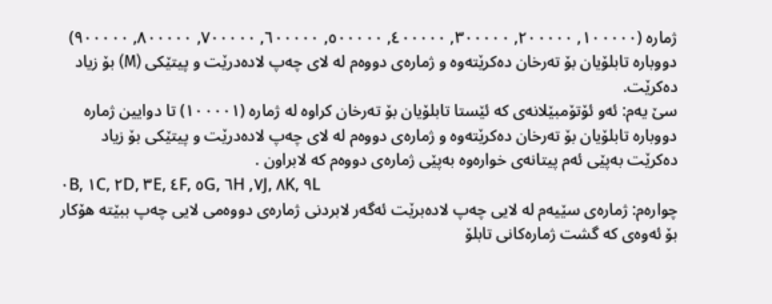ژمارە (١٠٠٠٠٠, ٢٠٠٠٠٠, ٣٠٠٠٠٠, ٤٠٠٠٠٠, ٥٠٠٠٠٠, ٦٠٠٠٠٠, ٧٠٠٠٠٠, ٨٠٠٠٠٠, ٩٠٠٠٠٠) دووبارە تابلۆیان بۆ تەرخان دەکرێتەوە و ژمارەی دووەم لە لای چەپ لادەدرێت و پیتێکی (M) بۆ زیاد دەکرێت.
سێ یەم: ئەو ئۆتۆمبێلانەی کە ئێستا تابلۆیان بۆ تەرخان کراوە لە ژمارە (١٠٠٠٠١) تا دوایین ژمارە دووبارە تابلۆیان بۆ تەرخان دەکرێتەوە و ژمارەی دووەم لە لای چەپ لادەدرێت و پیتێکی بۆ زیاد دەکرێت بەپێی ئەم پیتانەی خوارەوە بەپێی ژمارەی دووەم کە لابراون .
٠B, ١C, ٢D, ٣E, ٤F, ٥G, ٦H ,٧J, ٨K, ٩L
چوارەم: ژمارەی سێیەم لە لایی چەپ لادەبرێت ئەگەر لابردنی ژمارەی دووەمی لایی چەپ ببێتە ھۆکار بۆ ئەوەی کە گشت ژمارەکانی تابلۆ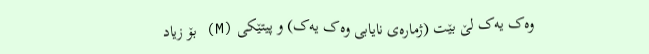وەک یەک لێ بێت (ژمارەی نایابی وەک یەک) و پیتێکی (M) بۆ زیاد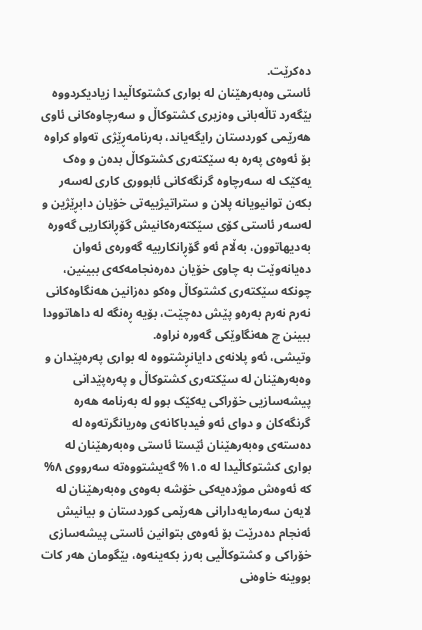دەکرێت.
ئاستی وەبەرھێنان لە بواری کشتوکاڵیدا زیادیکردووە
بێگەرد تاڵەبانی وەزیری کشتوکاڵ و سەرچاوەکانی ئاوی ھەرێمی کوردستان رایگەیاند، بەرنامەڕێژی تەواو کراوە بۆ ئەوەی پەرە بە سێکتەری کشتوکاڵ بدەن و وەک یەکێک لە سەرچاوە گرنگەکانی ئابووری کاری لەسەر بکەن توانیویانە پلان و ستراتیژییەتی خۆیان دابڕێژین و لەسەر ئاستی کۆی سێکتەرەکانیش گۆڕانکاریی گەورە بەدیھاتوون، بەڵام ئەو گۆڕانکارییە گەورەی ئەوان دەیانەوێت بە چاوی خۆیان دەرەنجامەکەی ببینین، چونکە سێکتەری کشتوکاڵ وەکو دەزانین ھەنگاوەکانی نەرم نەرم بەرەو پێش دەچێت، بۆیە ڕەنگە لە داھاتوودا ببینن چ ھەنگاوێکی گەورە نراوە.
وتیشی، ئەو پلانەی دایانڕشتووە لە بواری پەرەپێدان و وەبەرھێنان لە سێکتەری کشتوکاڵ و پەرەپێدانی پیشەسازیی خۆراکی یەکێک بوو لە بەرنامە ھەرە گرنگەکان و دوای ئەو فیدباکانەی وەریانگرتەوە لە دەستەی وەبەرھێنان ئێستا ئاستی وەبەرھێنان لە بواری کشتوکاڵیدا لە ١.٥% گەیشتووەتە سەرووی ٨% کە ئەوەش موژدەیەکی خۆشە بەوەی وەبەرھێنان لە لایەن سەرمایەدارانی ھەرێمی کوردستان و بیانیش ئەنجام دەدرێت بۆ ئەوەی بتوانین ئاستی پیشەسازی خۆراکی و کشتوکاڵیی بەرز بکەینەوە، بێگومان ھەر کات بووینە خاوەنی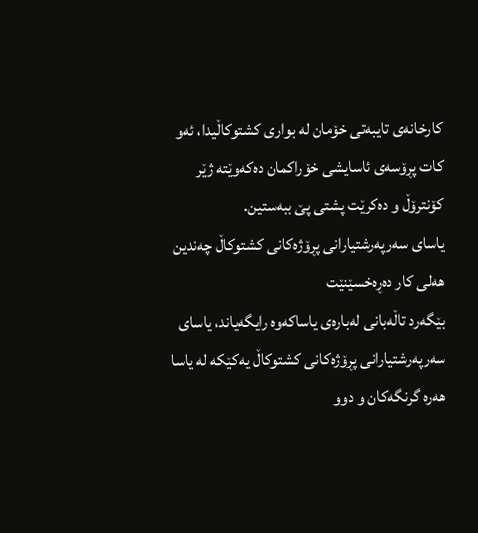کارخانەی تایبەتی خۆمان لە بواری کشتوکاڵیدا، ئەو کات پڕۆسەی ئاسایشی خۆراکمان دەکەوێتە ژێر کۆنترۆڵ و دەکرێت پشتی پێ ببەستین.
یاسای سەرپەرشتیارانی پڕۆژەکانی کشتوکاڵ چەندین ھەلی کار دەڕەخسێنێت
بێگەرد تاڵەبانی لەبارەی یاساکەوە رایگەیاند، یاسای سەرپەرشتیارانی پڕۆژەکانی کشتوکاڵ یەکێکە لە یاسا ھەرە گرنگەکان و دوو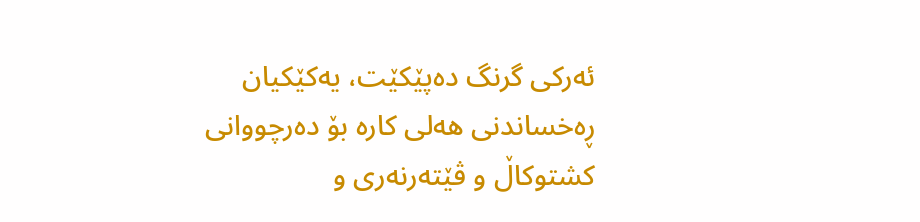ئەرکی گرنگ دەپێکێت، یەکێکیان ڕەخساندنی ھەلی کارە بۆ دەرچووانی کشتوکاڵ و ڤێتەرنەری و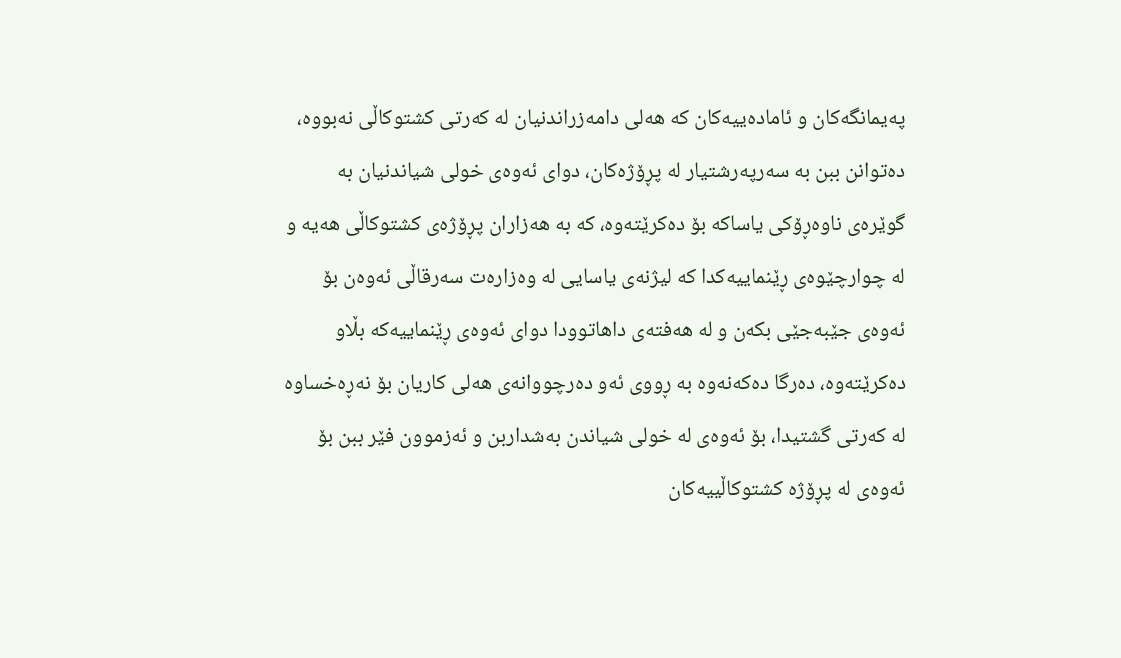پەیمانگەکان و ئامادەییەکان کە ھەلی دامەزراندنیان لە کەرتی کشتوکاڵی نەبووە، دەتوانن ببن بە سەرپەرشتیار لە پڕۆژەکان، دوای ئەوەی خولی شیاندنیان بە گوێرەی ناوەڕۆکی یاساکە بۆ دەکرێتەوە، کە بە ھەزاران پڕۆژەی کشتوکاڵی ھەیە و لە چوارچێوەی ڕێنماییەکدا کە لیژنەی یاسایی لە وەزارەت سەرقاڵی ئەوەن بۆ ئەوەی جێبەجێی بکەن و لە ھەفتەی داھاتوودا دوای ئەوەی ڕێنماییەکە بڵاو دەکرێتەوە، دەرگا دەکەنەوە بە ڕووی ئەو دەرچووانەی ھەلی کاریان بۆ نەڕەخساوە لە کەرتی گشتیدا، بۆ ئەوەی لە خولی شیاندن بەشداربن و ئەزموون فێر ببن بۆ ئەوەی لە پڕۆژە کشتوکاڵییەکان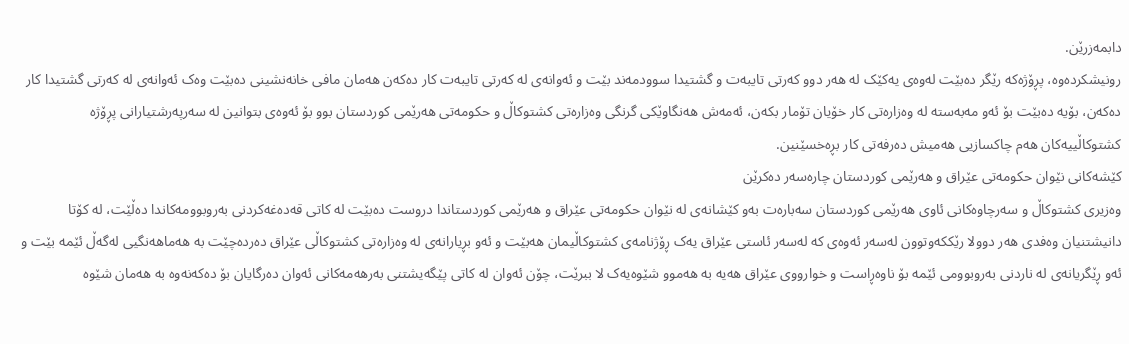دابمەزرێن.
رونیشکردەوە، پڕۆژەکە رێگر دەبێت لەوەی یەکێک لە ھەر دوو کەرتی تایبەت و گشتیدا سوودمەند بێت و ئەوانەی لە کەرتی تایبەت کار دەکەن ھەمان مافی خانەنشینی دەبێت وەک ئەوانەی لە کەرتی گشتیدا کار دەکەن، بۆیە دەبێت بۆ ئەو مەبەستە لە وەزارەتی کار خۆیان تۆمار بکەن، ئەمەش ھەنگاوێکی گرنگی وەزارەتی کشتوکاڵ و حکومەتی ھەرێمی کوردستان بوو بۆ ئەوەی بتوانین لە سەرپەرشتیارانی پڕۆژە کشتوکاڵییەکان ھەم چاکسازیی ھەمیش دەرفەتی کار بڕەخسێنین.
کێشەکانی نێوان حکومەتی عێراق و ھەرێمی کوردستان چارەسەر دەکرێن
وەزیری کشتوکاڵ و سەرچاوەکانی ئاوی ھەرێمی کوردستان سەبارەت بەو کێشانەی لە نێوان حکومەتی عێراق و ھەرێمی کوردستاندا دروست دەبێت لە کاتی قەدەغەکردنی بەروبوومەکاندا دەڵێت، لە کۆتا دانیشتنیان وەفدی ھەر دوولا رێککەوتوون لەسەر ئەوەی کە لەسەر ئاستی عێراق یەک ڕۆژنامەی کشتوکاڵیمان ھەبێت و ئەو بڕیارانەی لە وەزارەتی کشتوکاڵی عێراق دەردەچێت بە ھەماھەنگیی لەگەڵ ئێمە بێت و ئەو ڕێگریانەی لە ناردنی بەروبوومی ئێمە بۆ ناوەڕاست و خوارووی عێراق ھەیە بە ھەموو شێوەیەک لا ببرێت، چۆن ئەوان لە کاتی پێگەیشتنی بەرھەمەکانی ئەوان دەرگایان بۆ دەکەنەوە بە ھەمان شێوە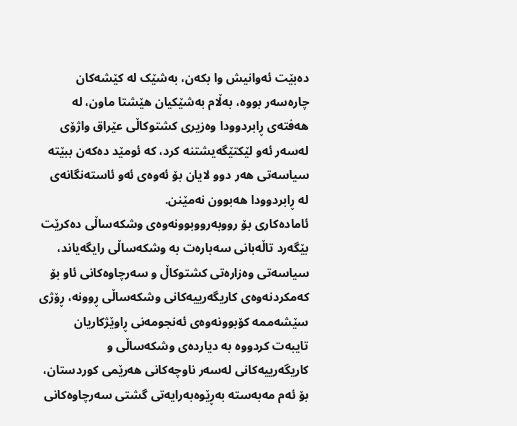دەبێت ئەوانیش وا بکەن، بەشێک لە کێشەکان چارەسەر بووە، بەڵام بەشێکیان ھێشتا ماون، لە ھەفتەی ڕابردوودا وەزیری کشتوکاڵی عێراق واژۆی لەسەر ئەو لێکتێگەیشتنە کرد، کە ئومێد دەکەن ببێتە سیاسەتی ھەر دوو لایان بۆ ئەوەی ئەو ئاستەنگانەی لە ڕابردوودا ھەبوون نەمێنن.
ئامادەکاری بۆ رووبەرووبوونەوەی وشکەساڵی دەکرێت
بێگەرد تاڵەبانی سەبارەت بە وشکەساڵی رایگەیاند، سیاسەتی وەزارەتی کشتوکاڵ و سەرچاوەکانی ئاو بۆ کەمکردنەوەی کاریگەرییەکانی وشکەساڵی ڕوونە، ڕۆژی سێشەممە کۆبوونەوەی ئەنجومەنی ڕاوێژکاریان تایبەت کردووە بە دیاردەی وشکەساڵی و کاریگەرییەکانی لەسەر ناوچەکانی ھەرێمی کوردستان، بۆ ئەم مەبەستە بەڕێوەبەرایەتی گشتی سەرچاوەکانی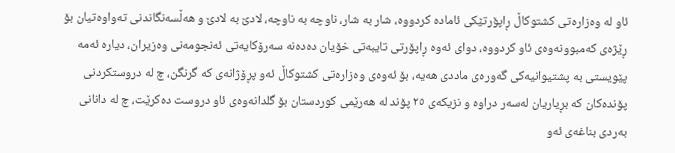ئاو لە وەزارەتی کشتوکاڵ ڕاپۆرتێکی ئامادە کردووە، شار بە شار، ناوچە بە ناوچە، لادێ بە لادێ و ھەڵسەنگاندنی تەواوەتیان بۆ ڕێژەی کەمبوونەوەی ئاو کردووە، دوای ئەوە ڕاپۆرتی تایبەتی خۆیان دەدەنە سەرۆکایەتی ئەنجومەنی وەزیران، دیارە ئەمە پێویستی بە پشتیوانیەکی گەورەی ماددی ھەیە، بۆ ئەوەی وەزارەتی کشتوکاڵ ئەو پڕۆژانەی کە گرنگن، چ لە دروستکردنی پۆندەکان کە بڕیاریان لەسەر دراوە و نزیکەی ٢٥ پۆند لە ھەرێمی کوردستان بۆ گلدانەوەی ئاو دروست دەکرێت، چ لە دانانی بەردی بناغەی ئەو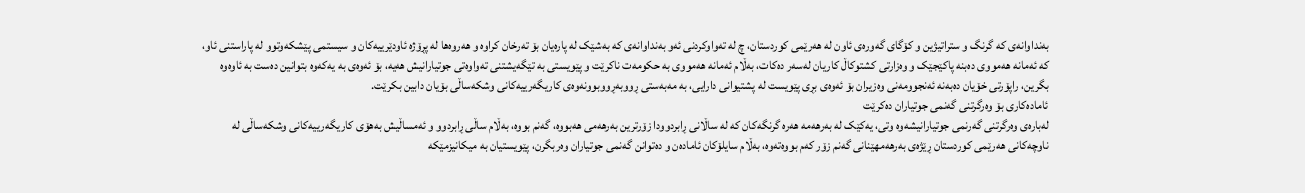بەنداوانەی کە گرنگ و ستراتیژین و کۆگای گەورەی ئاون لە ھەرێمی کوردستان، چ لە تەواوکردنی ئەو بەنداوانەی کە بەشێک لە پارەیان بۆ تەرخان کراوە و ھەروەھا لە پڕۆژە ئاودێرییەکان و سیستمی پێشکەوتوو لە پاراستنی ئاو، کە ئەمانە ھەمووی دەبنە پاکێجێک و وەزارتی کشتوکاڵ کاریان لەسەر دەکات، بەڵام ئەمانە ھەمووی بە حکومەت ناکرێت و پێویستی بە تێگەیشتنی تەواوەتی جوتیارانیش ھەیە، بۆ ئەوەی بە یەکەوە بتوانین دەست بە ئاوەوە بگرین، راپۆرتی خۆیان دەبەنە ئەنجوومەنی وەزیران بۆ ئەوەی بڕی پێویست لە پشتیوانی دارایی، بە مەبەستی ڕووبەڕووبوونەوەی کاریگەرییەکانی وشکەساڵی بۆیان دابین بکرێت.
ئامادەکاری بۆ وەرگرتنی گەنمی جوتیاران دەکرێت
لەبارەی وەرگرتنی گەرنمی جوتیارانیشەوە وتی، یەکێک لە بەرھەمە ھەرە گرنگەکان کە لە ساڵانی ڕابردوودا زۆرترین بەرھەمی ھەبووە، گەنم بووە، بەڵام ساڵی ڕابردوو و ئەمساڵیش بەھۆی کاریگەرییەکانی وشکەساڵی لە ناوچەکانی ھەرێمی کوردستان ڕێژەی بەرھەمھێنانی گەنم زۆر کەم بووەتەوە، بەڵام سایلۆکان ئامادەن و دەتوانن گەنمی جوتیاران وەربگرن، پێویستیان بە میکانیزمێکە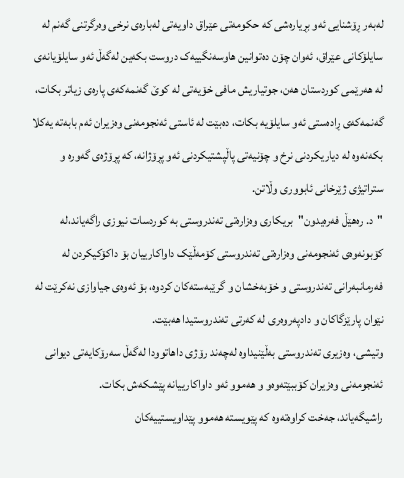لەبەر ڕۆشنایی ئەو بڕیارەشی کە حکومەتی عێراق داویەتی لەبارەی نرخی وەرگرتنی گەنم لە سایلۆکانی عێراق، ئەوان چۆن دەتوانین ھاوسەنگییەک دروست بکەین لەگەڵ ئەو سایلۆیانەی لە ھەرێمی کوردستان ھەن، جوتیاریش مافی خۆیەتی لە کوێ گەنمەکەی پارەی زیاتر بکات، گەنمەکەی ڕادەستی ئەو سایلۆیە بکات، دەبێت لە ئاستی ئەنجومەنی وەزیران ئەم بابەتە یەکلا بکەنەوە لە دیاریکردنی نرخ و چۆنیەتی پاڵپشتیکردنی ئەو پڕۆژانە، کە پڕۆژەی گەورە و ستراتیژی ژێرخانی ئابووری وڵاتن.
"د. رەھێڵ فەرەیدون"بریکاری وەزارەتی تەندروستی بە کوردسات نیوزی راگەیاند،لە کۆبونەوەی ئەنجومەنی وەزارەتی تەندروستی کۆمەڵێک داواکارییان بۆ داکۆکیکردن لە فەرمانبەرانی تەندروستی و خۆبەخشان و گرێبەستەکان کردوە، بۆ ئەوەی جیاوازی نەکرێت لە نێوان پارێزگاکان و دادپەروەری لە کەرتی تەندروستیدا ھەبێت.
وتیشی، وەزیری تەندروستی بەڵێنیداوە لەچەند رۆژی داھاتوودا لەگەڵ سەرۆکایەتی دیوانی ئەنجومەنی وەزیران کۆببێتەوەو و ھەموو ئەو داواکارییانە پێشکەش بکات.
راشیگەیاند، جەخت کراوەتەوە کە پێویستە ھەموو پێداویستییەکان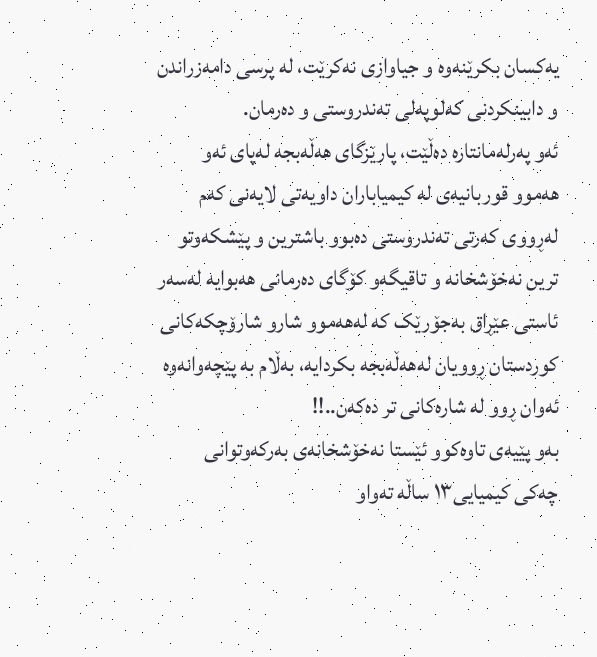یەکسان بکرێنەوە و جیاوازی نەکرێت، لە پرسی دامەزراندن و دابینکردنی کەلوپەلی تەندروستی و دەرمان.
ئەو پەرلەمانتارە دەڵێت، پارێزگای ھەڵەبجە لەپای ئەو ھەموو قوربانیەی لە کیمیاباران داویەتی لایەنی کەم لەڕووی کەرتی تەندروستی دەبوو باشترین و پێشکەوتو ترین نەخۆشخانە و تاقیگەو کۆگای دەرمانی ھەبوایە لەسەر ئاستی عێڕاق بەجۆرێک کە لەھەموو شارو شارۆچکەکانی کوردستان ڕوویان لەھەڵەبجە بکردایە، بەڵام بە پێچەوانەوە ئەوان ڕوو لە شارەکانی تر دەکەن..!!
بەو پێیەی تاوەکوو ئێستا نەخۆشخانەی بەرکەوتوانی چەکی کیمیایی١٣ ساڵە تەواو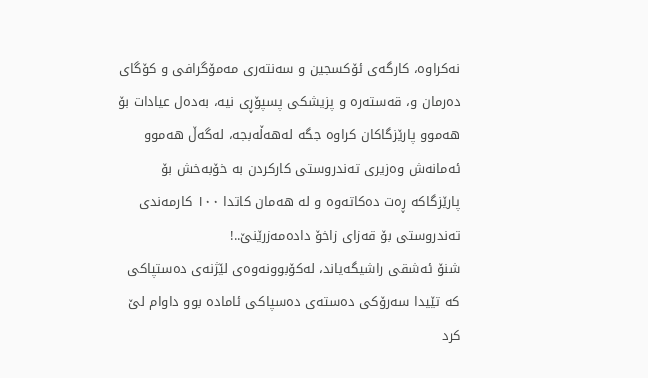نەکراوە، کارگەی ئۆکسجین و سەنتەری مەمۆگرافی و کۆگای دەرمان و، قەستەرە و پزیشکی پسپۆڕی نیە، بەدەل عیادات بۆ ھەموو پارێزگاکان کراوە جگە لەھەڵەبجە، لەگەڵ ھەموو ئەمانەش وەزیری تەندروستی کارکردن بە خۆبەخش بۆ پارێزگاکە ڕەت دەکاتەوە و لە ھەمان کاتدا ١٠٠ کارمەندی تەندروستی بۆ قەزای زاخۆ دادەمەزرێنێ..!
شنۆ ئەشقی راشیگەیاند، لەکۆبوونەوەی لێژنەی دەستپاکی کە تێیدا سەرۆکی دەستەی دەسپاکی ئامادە بوو داوام لێ کرد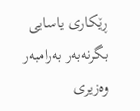ڕێکاری یاسایی بگرنەبەر بەرامبەر وەزیری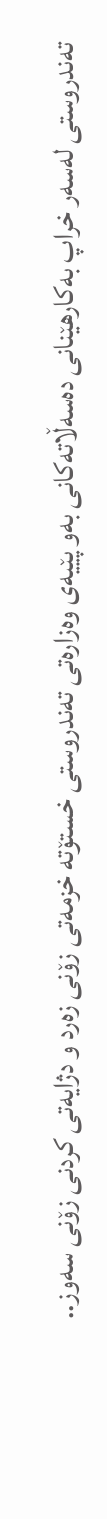تەندروستی لەسەر خراپ بەکارھێنانی دەسەڵاتەکانی بەو پێیەی وەزارەتی تەندروستی خستۆتە خزمەتی زۆنی زەرد و دژایەتی کردنی زۆنی سەوز..